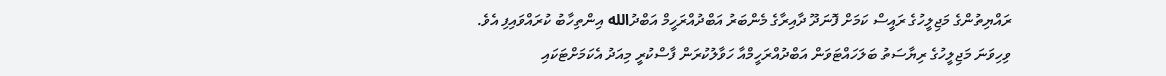ރައްޔިތުންގެ މަޖިލީހުގެ ރައީސް ކަމަށް ފޮނަދޫ ދާއިރާގެ މެންބަރު އަބްދުއްރަހީމް އަބްދުالله އިންތިހާބު ކުރައްވައިފި އެވެ.
ވިހިވަނަ މަޖިލީހުގެ ރިޔާސަތު ބަލަހައްޓަވަން އަބްދުއްރަހީމްއާ ހަވާލުކުރަން ފާސްކުރީ މިއަދު އެކަމަށްޓަކައި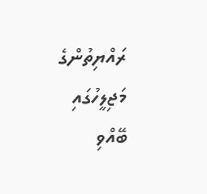ރައްޔިތުންގެ މަޖިލީހުގައި ބޭއްވި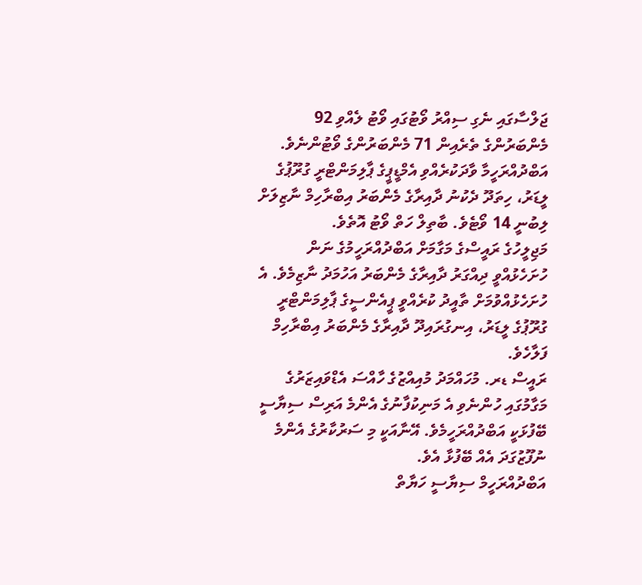ޖަލްސާގައި ނެގި ސިއްރު ވޯޓުގައި ވޯޓު ލެއްވި 92 މެންބަރުންގެ ތެރެއިން 71 މެންބަރުންގެ ވޯޓުންނެވެ.
އަބްދުއްރަހީމާ ވާދަކުރެއްވި އެމްޑީޕީގެ ޕާލިމަންޓްރީ ގުރޫޕުގެ ލީޑަރު، ހިތަދޫ ދެކުނު ދާއިރާގެ މެންބަރު އިބްރާހިމް ނާޒިލަށް ލިބުނީ 14 ވޯޓެވެ. ބާތިލް ހަތް ވޯޓު އޮތެވެ.
މަޖިލީހުގެ ރައީސްގެ މަގާމަށް އަބްދުއްރަހީމުގެ ނަން ހުށަހެޅުއްވީ ދިއްގަރު ދާއިރާގެ މެންބަރު އަހުމަދު ނާޒިމެވެ. އެ ހުށަހެޅުއްވުމަށް ތާއީދު ކުރެއްވީ ޕީއެންސީގެ ޕާލިމަންޓްރީ ގުރޫޕުގެ ލީޑަރު، އިނގުރައިދޫ ދާއިރާގެ މެންބަރު އިބްރާހިމް ފަލާހެވެ.
ރައީސް ޑރ. މުހައްމަދު މުއިއްޒުގެ ހާއްސަ އެޑްވައިޒަރުގެ މަގާމުގައި ހުންނެވި އެ މަނިކުފާނުގެ އެންމެ އަރިސް ސިޔާސީ ބޭފުޅަކީ އަބްދުއްރަހީމެވެ. އޭނާއަކީ މި ސަރުކާރުގެ އެންމެ ނުފޫޒުގަދަ އެއް ބޭފުޅާ އެވެ.
އަބްދުއްރަހީމް ސިޔާސީ ހަޔާތް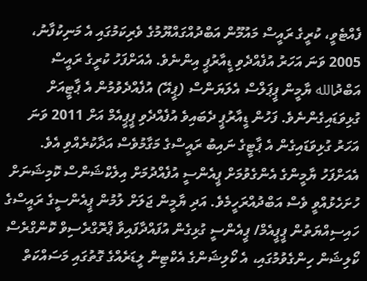ފެއްޓެވީ، ކުރީގެ ރައީސް މައުމޫން އަބްދުއްގައްޔޫމުގެ ވެރިކަމުގައި އެ މަނިކުފާނު، 2005 ވަނަ އަހަރު އުފެއްދެވި ޑީއާރުޕީ އިންނެވެ. އެއަށްފަހު ކުރީގެ ރައީސް އަބްދުالله ޔާމީން ޕީޕަލްސް އެލަޔަންސް (ޕީއޭ) އުފެއްދެވުމުން އެ ޕާޓީއަށް ގުޅިވަޑައިގެންނެވެ. ފަހުން ޑީއާރުޕީ ދެބައިވެ އުފެއްދެވި ޕީޕީއެމް އަށް 2011 ވަނަ އަހަރު ގުޅިވަޑައިގެން އެ ޕާޓީގެ ނައިބު ރައީސްގެ މަގާމުވެސް އަދާކުރެއްވި އެވެ.
އެއަށްފަހު ޔާމީންގެ އެންގެވުމަށް ޕީއެންސީ އުފެއްދުމަށް އިލެކްޝަންސް ކޮމިޝަނަށް ހުށަހެޅުއްވީ ވެސް އަބްދުއްރަހީމެވެ. އަދި ޔާމީން ޖަލަށް ލުމުން ޕީއެންސީގެ ރައީސްގެ ހައިސިއްޔަތުން ޕީޕީއެމް/ ޕީއެންސީ ގުޅިގެން އުފައްދާފައިވާ ޕްރޮގްރެސިވް ކޮންގްރެސް ކޯލިޝަން ހިންގެވުމުގައި، އެ ކޯލިޝަންގެ އެކްޓިން ލީޑަރެއްގެ ގޮތުގައި މަސައްކަތް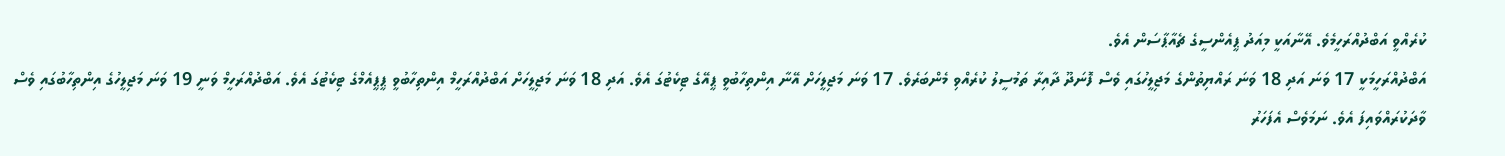ކުރެއްވީ އަބްދުއްރަހީމެވެ. އޭނާއަކީ މިއަދު ޕީއެންސީގެ ޗެއާޕާސަން އެވެ.
އަބްދުއްރަހީމަކީ 17 ވަނަ އަދި 18 ވަނަ ރައްޔިތުންގެ މަޖިލީހުގައި ވެސް ފޮނަދޫ ދާއިރާ ތަމުސީލު ކުރެއްވި މެންބަރެވެ. 17 ވަނަ މަޖިލީހަށް އޭނާ އިންތިހާބުވީ ޕީއޭގެ ޓިކެޓުގަ އެވެ. އަދި 18 ވަނަ މަޖިލީހަށް އަބްދުއްރަހީމް އިންތިހާބުވީ ޕީޕީއެމްގެ ޓިކެޓުގަ އެވެ. އަބްދުއްރަހީމް ވަނީ 19 ވަނަ މަޖިލީހުގެ އިންތިހާބުގައި ވެސް ވާދަކުރައްވައިފަ އެވެ. ނަމަވެސް އެފަހަރު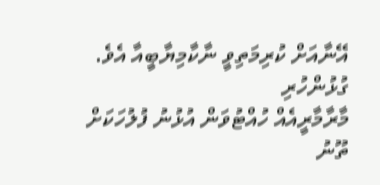އޭނާއަށް ކުރިމަތިވީ ނާކާމިޔާބީއާ އެވެ.
ގުޅުންހުރި
މާރާމާރީއެއް ހުއްޓުވަން އުޅުނު ފުލުހަކަށް ތޫނު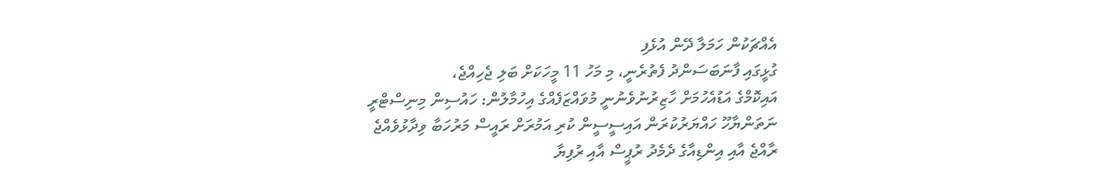އެއްޗަކުން ހަމަލާ ދޭން އުޅެފި
ގުޅީގައި ފާނަބަސަންދު ފެތުރެނީ، މި މަހު 11 މީހަކަށް ބަލި ޖެހިއްޖެ،
އައިކޮމްގެ އަޑުއެހުމަށް ހާޒިރުނުވެނުނީ މުވައްޒަފެއްގެ އިހުމާލުން: ހައުސިން މިނިސްޓްރީ
ނަތަންޔާހޫ ހައްޔަރުކުރަން އައިސީސީން ކުރި އަމުރަށް ރައީސް މަރުހަބާ ވިދާޅުވެއްޖެ
ރާއްޖެ އާއި އިންޑިއާގެ ދެމެދު ރުޕީސް އާއި ރުފިޔާ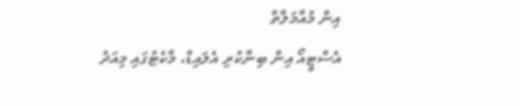އިން މުއާމަލާތް
އެސްޓީއޯ އިން ބިނާކުރި އެލައިޑް، މާކެޓުގައި މިއަދު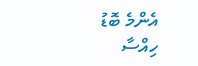އެންމެ ބޮޑު ހިއްސާ